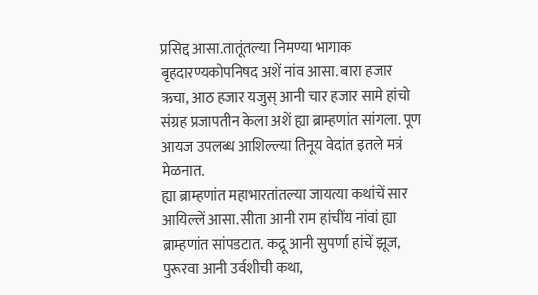प्रसिद्द आसा.तातूंतल्या निमण्या भागाक बृहदारण्यकोपनिषद अशें नांव आसा. बारा हजार ऋचा, आठ हजार यजुस् आनी चार हजार सामे हांचो संग्रह प्रजापतीन केला अशें ह्या ब्राम्हणांत सांगला. पूण आयज उपलब्ध आशिल्ल्या तिनूय वेदांत इतले मत्रं मेळनात.
ह्या ब्राम्हणांत महाभारतांतल्या जायत्या कथांचें सार आयिल्लें आसा. सीता आनी राम हांचींय नांवां ह्या ब्राम्हणांत सांपडटात. कद्रू आनी सुपर्णा हांचें झूज, पुरूरवा आनी उर्वशीची कथा,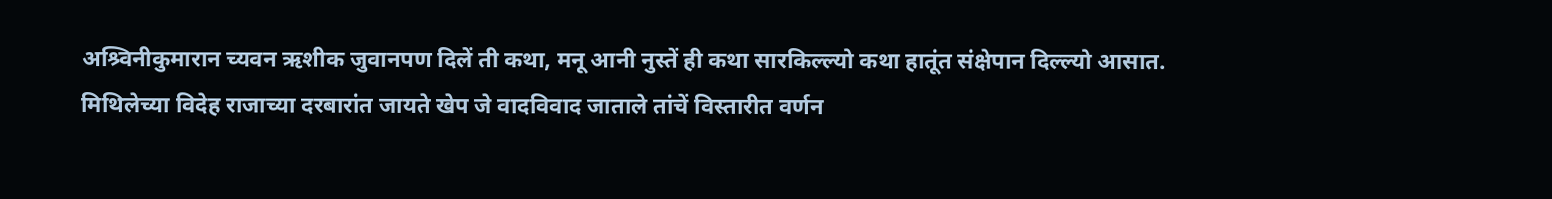अश्र्विनीकुमारान च्यवन ऋशीक जुवानपण दिलें ती कथा, मनू आनी नुस्तें ही कथा सारकिल्ल्यो कथा हातूंत संक्षेपान दिल्ल्यो आसात. मिथिलेच्या विदेह राजाच्या दरबारांत जायते खेप जे वादविवाद जाताले तांचें विस्तारीत वर्णन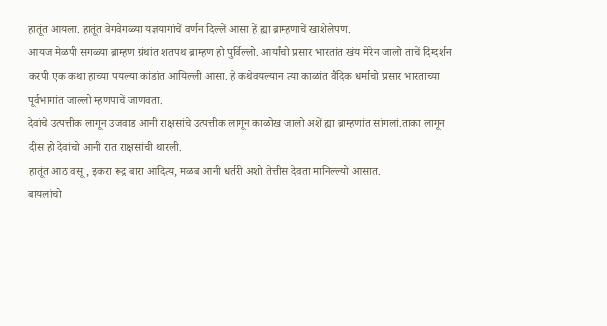हातूंत आयला. हातूंत वेगवेगळ्या यज्ञयागांचें वर्णन दिल्लें आसा हें ह्या ब्राम्हणाचें खाशेलेपण.
आयज मेळपी सगळ्या ब्राम्हण ग्रंथांत शतपथ ब्राम्हण हो पुर्विल्लो. आर्यांचो प्रसार भारतांत खंय मेरेन जालो ताचें दिग्दर्शन करपी एक कथा हाच्या पयल्या कांडांत आयिल्ली आसा. हे कथेवयल्यान त्या काळांत वैदिक धर्माचो प्रसार भारताच्या पूर्वभागांत जाल्लो म्हणपाचें जाणवता.
देवांचे उत्पत्तीक लागून उजवाड आनी राक्षसांचे उत्पत्तीक लागून काळोख जालो अशें ह्या ब्राम्हणांत सांगलां.ताका लागून दीस हो देवांचो आनी रात राक्षसांची थारली.
हातूंत आठ वसू, इकरा रूद्र बारा आदित्य, मळब आनी धर्तरी अशो तेत्तीस देवता मानिल्ल्यो आसात.
बायलांचो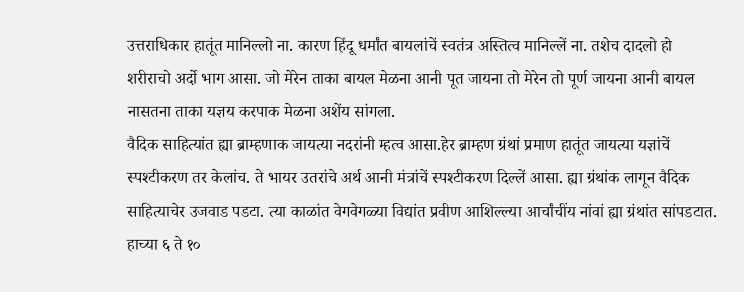उत्तराधिकार हातूंत मानिल्लो ना. कारण हिंदू धर्मांत बायलांचें स्वतंत्र अस्तित्व मानिल्लें ना. तशेच दादलो हो शरीराचो अर्दो भाग आसा. जो मेरेन ताका बायल मेळना आनी पूत जायना तो मेरेन तो पूर्ण जायना आनी बायल नासतना ताका यज्ञय करपाक मेळना अशेंय सांगला.
वैदिक साहित्यांत ह्या ब्राम्हणाक जायत्या नदरांनी म्हत्व आसा.हेर ब्राम्हण ग्रंथां प्रमाण हातूंत जायत्या यज्ञांचें स्पश्टीकरण तर केलांच. ते भायर उतरांचे अर्थ आनी मंत्रांचें स्पश्टीकरण दिल्लें आसा. ह्या ग्रंथांक लागून वैदिक साहित्याचेर उजवाड पडटा. त्या काळांत वेगवेगळ्या विद्यांत प्रवीण आशिल्ल्या आर्चांचींय नांवां ह्या ग्रंथांत सांपडटात. हाच्या ६ ते १०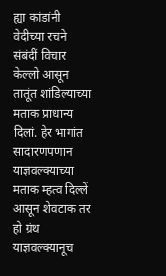ह्या कांडांनी वेदीच्या रचने संबंदीं विचार केल्लो आसून तातूंत शांडिल्याच्या मताक प्राधान्य दिलां. हेर भागांत सादारणपणान याज्ञवल्क्याच्या मताक म्हत्व दिल्लें आसून शेवटाक तर हो ग्रंथ याज्ञवल्क्यानूच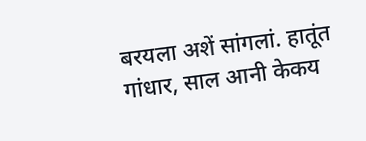बरयला अशें सांगलां. हातूंत गांधार, साल आनी केकय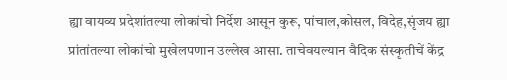ह्या वायव्य प्रदेशांतल्या लोकांचो निर्देश आसून कुरू, पांचाल,कोसल, विदेह,सृंजय ह्या प्रांतांतल्या लोकांचो मुखेलपणान उल्लेख आसा. ताचेवयल्यान वैदिक संस्कृतीचें केंद्र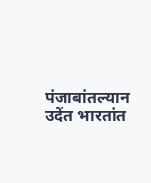पंजाबांतल्यान उदेंत भारतांत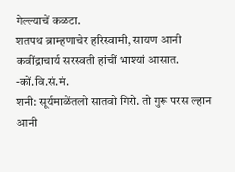गेल्ल्याचें कळटा.
शतपथ ब्राम्हणाचेर हरिस्वामी, सायण आनी कवींद्राचार्य सरस्वती हांचीं भाश्यां आसात.
-कों.वि.सं.मं.
शनी: सूर्यमाळेंतलो सातवो गिरो. तो गुरू परस ल्हान आनी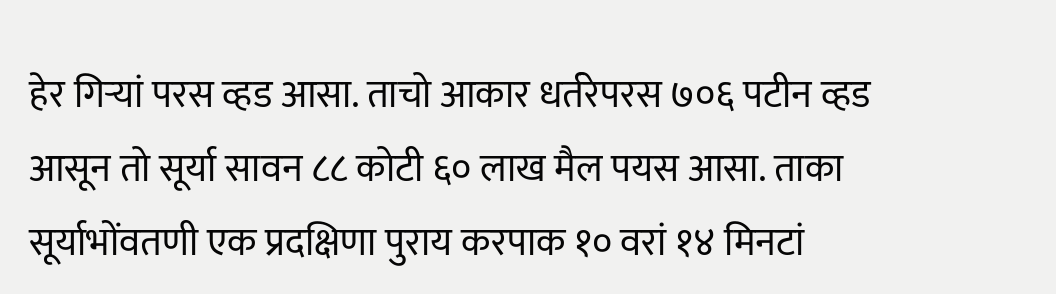हेर गिऱ्यां परस व्हड आसा. ताचो आकार धर्तरेपरस ७०६ पटीन व्हड आसून तो सूर्या सावन ८८ कोटी ६० लाख मैल पयस आसा. ताका सूर्याभोंवतणी एक प्रदक्षिणा पुराय करपाक १० वरां १४ मिनटां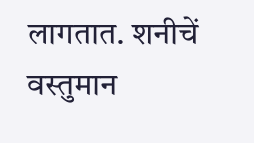लागतात. शनीचें वस्तुमान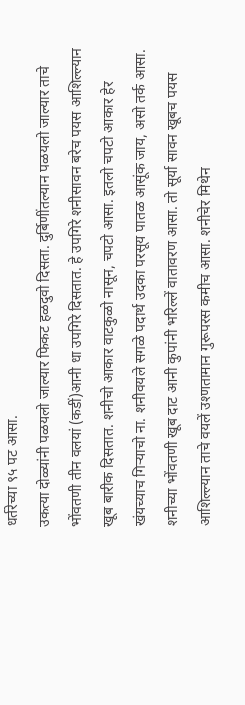धर्तरेच्या ९५ पट आसा.
उकत्या दोळ्यांनी पळयलो जाल्यार फिकट हळदुवो दिसता. दुर्बिणींतल्यान पळयलो जाल्यार ताचे भोंवतणी तीन वलयां (कडीं)आनी धा उपगिरे दिसतात. हे उपगिरे शनीसावन बरेच पयस आशिल्ल्यान खूब बारीक दिसतात. शनीचो आकार वाटकुळो नासून, चपटो आसा. इतलो चपटो आकार हेर खंयच्याच गिऱ्याचो ना. शनीवयले सगळे पदार्थ उदका परसूय पातळ आसूंक जाय, असो तर्क आसा. शनीच्या भोंवतणी खूब दाट आनी कुपांनी भरिल्लें वातावरण आसा. तो सूर्या सावन खूबच पयस आशिल्ल्यान ताचे वयलें उश्णतामान गुरूपरस कमीच आसा. शनीचेर मिथेन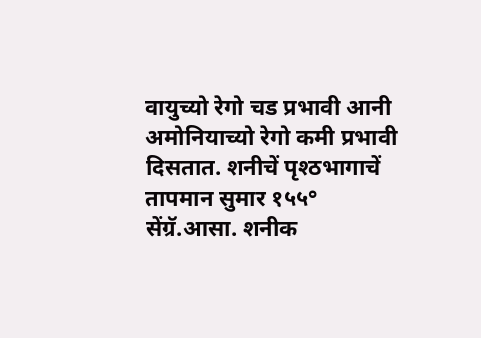वायुच्यो रेगो चड प्रभावी आनी अमोनियाच्यो रेगो कमी प्रभावी दिसतात. शनीचें पृश्ठभागाचें तापमान सुमार १५५° सेंग्रॅ.आसा. शनीक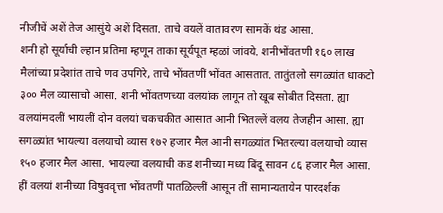नीजीचें अशें तेज आसुंये अशें दिसता. ताचे वयलें वातावरण सामकें थंड आसा.
शनी हो सूर्याची ल्हान प्रतिमा म्हणून ताका सूर्यपूत म्हळां जांवये. शनीभोंवतणी १६० लाख मैलांच्या प्रदेशांत ताचे णव उपगिरे, ताचे भोंवतणीं भोंवत आसतात. तातुंतलो सगळ्यांत धाकटो ३०० मैल व्यासाचो आसा. शनी भोंवतणच्या वलयांक लागून तो खूब सोबीत दिसता. ह्या वलयांमदलीं भायलीं दोन वलयां चकचकीत आसात आनी भितल्लें वलय तेजहीन आसा. ह्या सगळ्यांत भायल्या वलयाचो व्यास १७२ हजार मैल आनी सगळ्यांत भितरल्या वलयाचो व्यास १५० हजार मैल आसा. भायल्या वलयाची कड शनीच्या मध्य बिंदू सावन ८६ हजार मैल आसा. हीं वलयां शनीच्या विषुववृत्ता भोंवतणीं पातळिल्लीं आसून तीं सामान्यतायेन पारदर्शक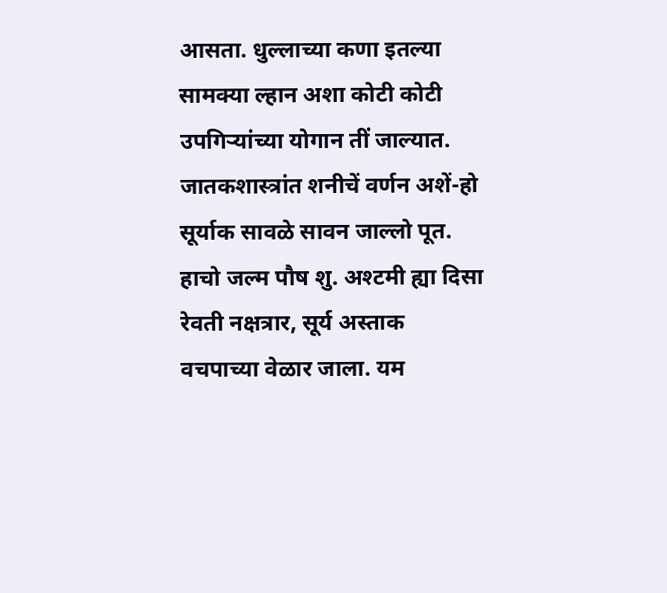आसता. धुल्लाच्या कणा इतल्या सामक्या ल्हान अशा कोटी कोटी उपगिऱ्यांच्या योगान तीं जाल्यात.
जातकशास्त्रांत शनीचें वर्णन अशें-हो सूर्याक सावळे सावन जाल्लो पूत. हाचो जल्म पौष शु. अश्टमी ह्या दिसा रेवती नक्षत्रार, सूर्य अस्ताक वचपाच्या वेळार जाला. यम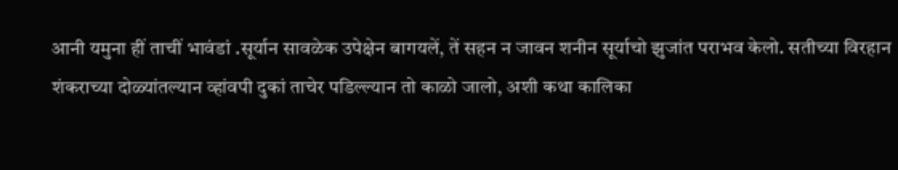आनी यमुना हीं ताचीं भावंडां .सूर्यान सावळेक उपेक्षेन बागयलें, तें सहन न जावन शनीन सूर्याचो झुजांत पराभव केलो. सतीच्या विरहान शंकराच्या दोळ्यांतल्यान व्हांवपी दुकां ताचेर पडिल्ल्यान तो काळो जालो, अशी कथा कालिका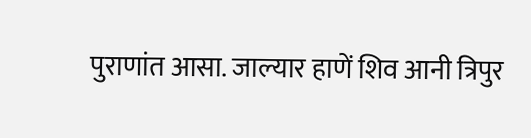पुराणांत आसा. जाल्यार हाणें शिव आनी त्रिपुर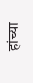हांच्या